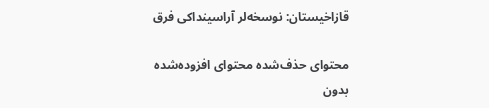قازاخیستان: نوسخه‌لر آراسینداکی فرق

محتوای حذف‌شده محتوای افزوده‌شده
بدون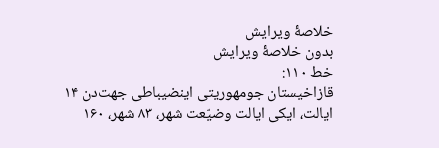خلاصۀ ویرایش
بدون خلاصۀ ویرایش
خط ۱۱۰:
قازاخیستان جومهوریتی اینضیباطی جهت‌دن ۱۴ ایالت، ایکی ایالت وضیّعت شهر، ۸۳ شهر، ۱۶۰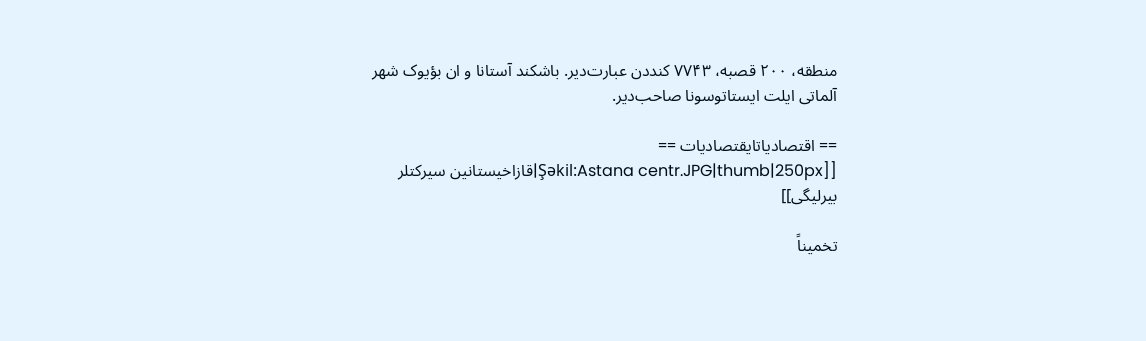منطقه، ۲۰۰ قصبه، ۷۷۴۳ کنددن عبارت‌دیر. باشکند آستانا و ان بؤیوک شهر آلماتی ایلت ایستاتوسونا صاحب‌دیر.

== اقتصادیاتایقتصادیات ==
[[Şəkil:Astana centr.JPG|thumb|250px|قازاخیستانین سیرکتلر بیرلیگی]]

تخمیناً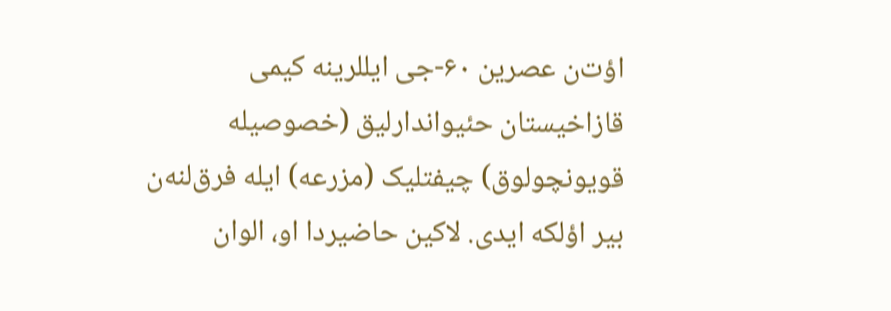اؤت‌ن عصرین ۶۰-جی ایللرینه کیمی قازاخیستان حئیواندارلیق (خصوصیله قویونچولوق) چیفتلیک (مزرعه) ایله فرق‌لنه‌ن بیر اؤلکه ایدی. لاکین حاضیردا او، الوان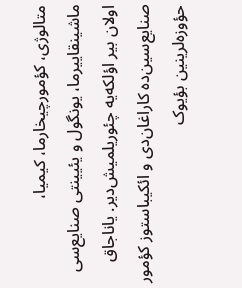متالوژی، کؤمورچیخارما، کیمیا، ماشینقاییرما، یونگول و یئیینتی صنایع‌سی اولان بیر اؤلکه‌یه چئوریلمیش‌دیر. یاناجاق صنایع‌سین‌ده کاراغان‌دی و ائکیباستوز کؤمور حؤوزه‌لرینین بؤیوک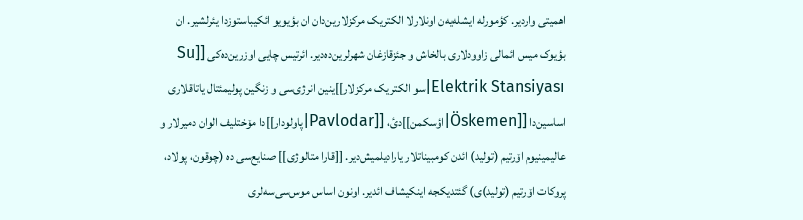اهمیتی واردیر. کؤمورله ایشله‌یه‌ن اونلارلا الکتریک مرکزلارین‌دان ان بؤیویو ائکیباستوزدا یئرلشیر. ان بؤیوک میس ائمالی زاوودلاری بالخاش و جئزقازغان شهرلرین‌ده‌دیر. ائرتیس چایی اوزرین‌ده‌کی [[Su Elektrik Stansiyası|سو الکتریک مرکزلار]]ینین انرژی‌سی و زنگین پولیمئتال یاتاقلاری اساسین‌دا [[Öskemen|اؤسکمن]]دئ، [[Pavlodar|پاولودار]]دا مۆختلیف الوان دمیرلار و عالیمینیوم اۆرتیم (تولید) ائد‌ن کومبیناتلار یارادیلمیش‌دیر. [[قارا متالوژی]] صنایع‌سی ده (چوقون، پولاد، پروکات اۆرتیم (تولید)ی) گئتدیکجه اینکیشاف ائدیر. اونون اساس موس‌سی‌سه‌لری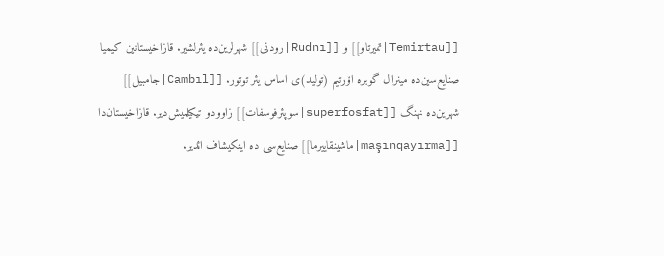[[Temirtau|تمیرتاو]] و [[Rudnı|رودنی]] شهرلرین‌ده یئرلشیر. قازاخیستانین کیمیا صنایع‌سین‌ده مینرال گوبره اۆرتیم (تولید)ی اساس یئر توتور. [[Cambıl|جامبیل]] شهرین‌ده نهنگ [[superfosfat|سوپئرفوسفات]] زاوودو تیکیلمیش‌دیر. قازاخیستان‌دا [[maşınqayırma|ماشینقاییرما]] صنایع‌سی ده اینکیشاف ائدیر.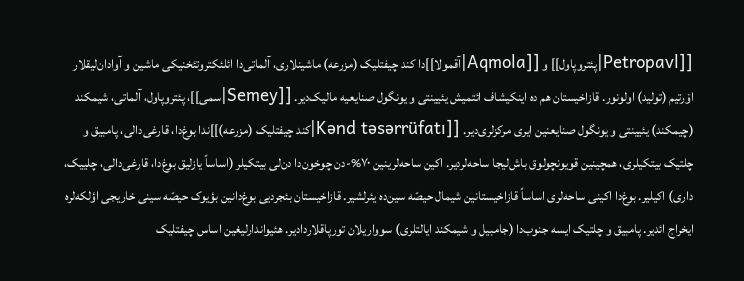[[Petropavl|پئتروپاول]] و [[Aqmola|آقمولا]]دا کند چیفتلیک (مزرعه) ماشینلاری، آلماتی‌دا ائلئکتروتئخنیکی ماشین و آوادان‌لیقلار اۆرتیم (تولید) اولونور. قازاخیستان هم ده اینکیشاف ائتمیش یئیینتی و یونگول صنایعیه مالیک‌دیر. [[Semey|سمی]]، پئتروپاول، آلماتی، شیمکند (چیمکند) یئیینتی و یونگول صنایعنین ایری مرکزلری‌دیر. [[Kənd təsərrüfatı|کند چیفتلیک (مزرعه)]]ندا بوغ‌دا، قارغی‌دالی، پامبیق و چلتیک بیتکیلری، همچینین قویونچولوق باش‌لیجا ساحه‌لردیر. اکین ساحه‌لرینین ۷۰%-دن چوخون‌دا دن‌لی بیتکیلر (اساساً یازلیق بوغ‌دا، قارغی‌دالی، چلییک، داری) اکیلیر. بوغ‌دا اکینی ساحه‌لری اساساً قازاخیستانین شیمال حیصّه ‌سین‌ده یئرلشیر. قازاخیستان بئجردیی بوغ‌دانین بؤیوک حیصّه ‌سینی خاریجی اؤلکه‌لره ایخراج ائدیر. پامبیق و چلتیک ایسه جنوب‌دا (جامبیل و شیمکند ایالتلری) سوواریلان تورپاقلاردادیر. هئیواندارلیغین اساس چیفتلیک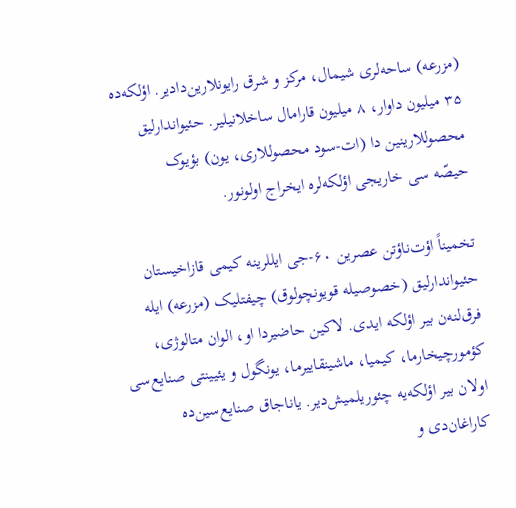(مزرعه) ساحه‌لری شیمال، مرکز و شرق رایونلارین‌دادیر. اؤلکه‌ده ۳۵ میلیون داوار، ۸ میلیون قارامال ساخلانیلیر. حئیواندارلیق محصوللارینین دا (ات-سود محصوللاری، یون) بؤیوک حیصّه ‌سی خاریجی اؤلکه‌لره ایخراج اولونور.

تخمیناً اؤت‌ناؤتن عصرین ۶۰-جی ایللرینه کیمی قازاخیستان حئیواندارلیق (خصوصیله قویونچولوق) چیفتلیک (مزرعه) ایله فرق‌لنه‌ن بیر اؤلکه ایدی. لاکین حاضیردا او، الوان متالوژی، کؤمورچیخارما، کیمیا، ماشینقاییرما، یونگول و یئیینتی صنایع‌سی اولان بیر اؤلکه‌یه چئوریلمیش‌دیر. یاناجاق صنایع‌سین‌ده کاراغان‌دی و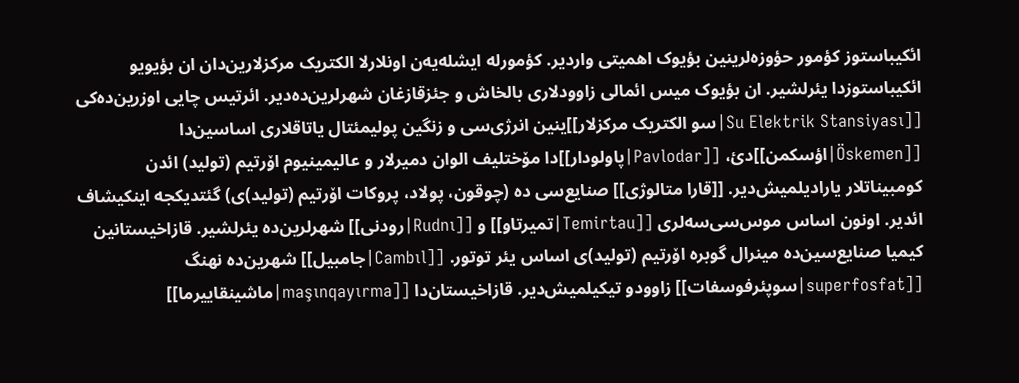ائکیباستوز کؤمور حؤوزه‌لرینین بؤیوک اهمیتی واردیر. کؤمورله ایشله‌یه‌ن اونلارلا الکتریک مرکزلارین‌دان ان بؤیویو ائکیباستوزدا یئرلشیر. ان بؤیوک میس ائمالی زاوودلاری بالخاش و جئزقازغان شهرلرین‌ده‌دیر. ائرتیس چایی اوزرین‌ده‌کی [[Su Elektrik Stansiyası|سو الکتریک مرکزلار]]ینین انرژی‌سی و زنگین پولیمئتال یاتاقلاری اساسین‌دا [[Öskemen|اؤسکمن]]دئ، [[Pavlodar|پاولودار]]دا مۆختلیف الوان دمیرلار و عالیمینیوم اۆرتیم (تولید) ائد‌ن کومبیناتلار یارادیلمیش‌دیر. [[قارا متالوژی]] صنایع‌سی ده (چوقون، پولاد، پروکات اۆرتیم (تولید)ی) گئتدیکجه اینکیشاف ائدیر. اونون اساس موس‌سی‌سه‌لری [[Temirtau|تمیرتاو]] و [[Rudnı|رودنی]] شهرلرین‌ده یئرلشیر. قازاخیستانین کیمیا صنایع‌سین‌ده مینرال گوبره اۆرتیم (تولید)ی اساس یئر توتور. [[Cambıl|جامبیل]] شهرین‌ده نهنگ [[superfosfat|سوپئرفوسفات]] زاوودو تیکیلمیش‌دیر. قازاخیستان‌دا [[maşınqayırma|ماشینقاییرما]]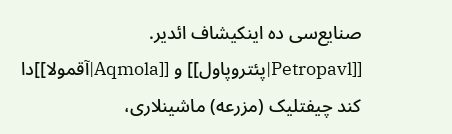صنایع‌سی ده اینکیشاف ائدیر. [[Petropavl|پئتروپاول]] و [[Aqmola|آقمولا]]دا کند چیفتلیک (مزرعه) ماشینلاری،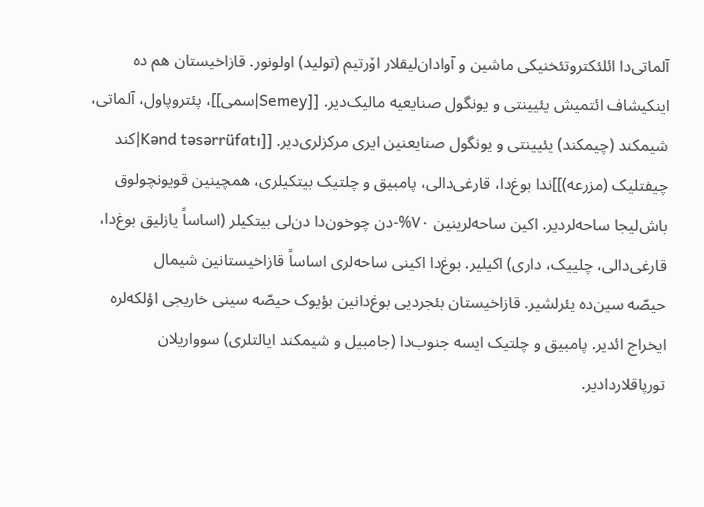آلماتی‌دا ائلئکتروتئخنیکی ماشین و آوادان‌لیقلار اۆرتیم (تولید) اولونور. قازاخیستان هم ده اینکیشاف ائتمیش یئیینتی و یونگول صنایعیه مالیک‌دیر. [[Semey|سمی]]، پئتروپاول، آلماتی، شیمکند (چیمکند) یئیینتی و یونگول صنایعنین ایری مرکزلری‌دیر. [[Kənd təsərrüfatı|کند چیفتلیک (مزرعه)]]ندا بوغ‌دا، قارغی‌دالی، پامبیق و چلتیک بیتکیلری، همچینین قویونچولوق باش‌لیجا ساحه‌لردیر. اکین ساحه‌لرینین ۷۰%-دن چوخون‌دا دن‌لی بیتکیلر (اساساً یازلیق بوغ‌دا، قارغی‌دالی، چلییک، داری) اکیلیر. بوغ‌دا اکینی ساحه‌لری اساساً قازاخیستانین شیمال حیصّه ‌سین‌ده یئرلشیر. قازاخیستان بئجردیی بوغ‌دانین بؤیوک حیصّه ‌سینی خاریجی اؤلکه‌لره ایخراج ائدیر. پامبیق و چلتیک ایسه جنوب‌دا (جامبیل و شیمکند ایالتلری) سوواریلان تورپاقلاردادیر.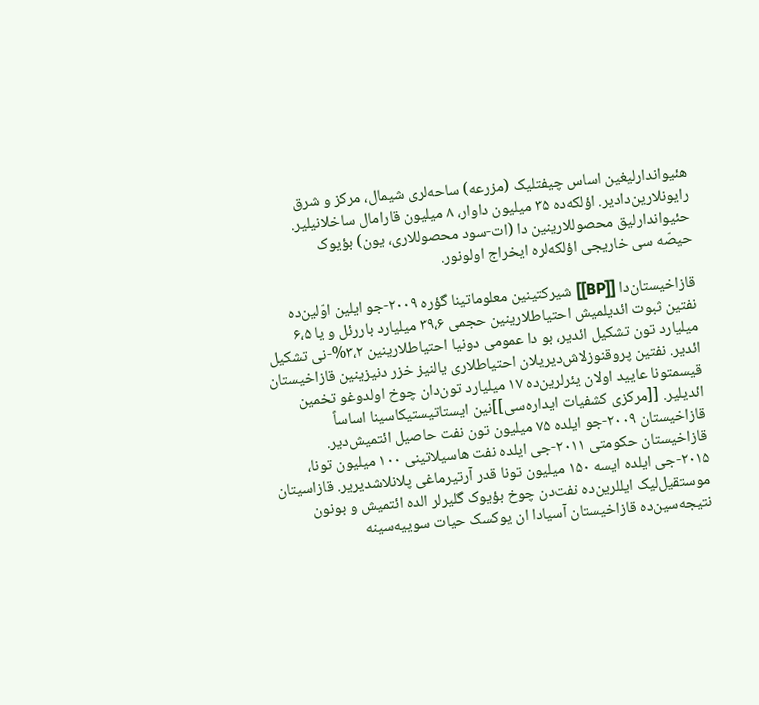هئیواندارلیغین اساس چیفتلیک (مزرعه) ساحه‌لری شیمال، مرکز و شرق رایونلارین‌دادیر. اؤلکه‌ده ۳۵ میلیون داوار، ۸ میلیون قارامال ساخلانیلیر. حئیواندارلیق محصوللارینین دا (ات-سود محصوللاری، یون) بؤیوک حیصّه ‌سی خاریجی اؤلکه‌لره ایخراج اولونور.

قازاخیستان‌دا [[BP]] شیرکتینین معلوماتینا گؤره ۲۰۰۹-جو ایلین اوّلین‌ده نفتین ثبوت ائدیلمیش احتیاطلارینین حجمی ۳۹،۶ میلیارد باررئل و یا ۶،۵ میلیارد تون تشکیل ائدیر، بو دا عمومی دونیا احتیاطلارینین ۳،۲%-نی تشکیل ائدیر. نفتین پروقنوزلاش‌دیریلان احتیاطلاری یالنیز خزر دنیزینین قازاخیستان قیسمتونا عایید اولان یئرلرین‌ده ۱۷ میلیارد تون‌دان چوخ اولدوغو تخمین ائدیلیر. [[مرکزی کشفیات ایداره‌سی]]نین ایستاتیستیکاسینا اساساً قازاخیستان ۲۰۰۹-جو ایلده ۷۵ میلیون تون نفت حاصیل ائتمیش‌دیر. قازاخیستان حکومتی ۲۰۱۱-جی ایلده نفت هاسیلاتینی ۱۰۰ میلیون تونا، ۲۰۱۵-جی ایلده ایسه ۱۵۰ میلیون تونا قدر آرتیرماغی پلانلاشدیریر. قازاسیتان موستقیل‌لیک ایللرین‌ده نفت‌دن چوخ بؤیوک گلیرلر الده ائتمیش و بونون نتیجه‌سین‌ده قازاخیستان آسیادا ان یوکسک حیات سوییه‌سینه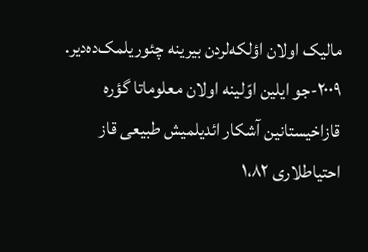مالیک اولان اؤلکه‌لردن بیرینه چئوریلمک‌ده‌دیر. ۲۰۰۹-جو ایلین اوّلینه اولان معلوماتا گؤره قازاخیستانین آشکار ائدیلمیش طبیعی قاز احتیاطلاری ۱،۸۲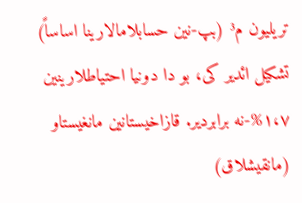تریلیون م³ (بپ-نین حسابلامالارینا اساساً) تشکیل ائدیر کی، بو دا دونیا احتیاطلارینین ۱،۷%-نه برابردیر. قازاخیستانین مانغیستاو (مانقیشلاق)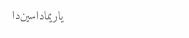یاریماداسین‌دا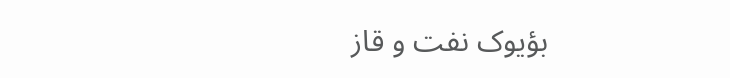بؤیوک نفت و قاز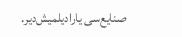صنایع‌سی یارادیلمیش‌دیر.